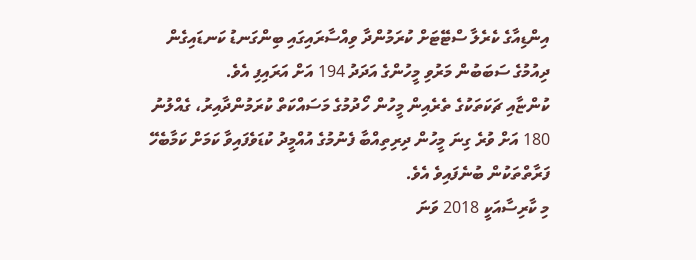އިންޑިއާގެ ކެރެލާ ސްޓޭޓަށް ކުރަމުންދާ ވިއްސާރައިގައި ބިންގަނޑު ކަނޑައިގެން ދިއުމުގެ ސަބަބުން މަރުވި މީހުންގެ އަދަދު 194 އަށް އަރައިފި އެވެ.
ކުންޏާއި ޗަކަތަކުގެ ތެރެއިން މީހުން ހޯދުމުގެ މަސައްކަތް ކުރަމުންދާއިރު، ގެއްލުނު 180 އަށް ވުރެ ގިނަ މީހުން ދިރިތިއްބާ ފެނުމުގެ އުއްމީދު ކުޑަވެފައިވާ ކަމަށް ކަމާބެހޭ ފަރާތްތަކުން ބުނެފައިވެ އެވެ.
މި ކާރިސާއަކީ 2018 ވަނަ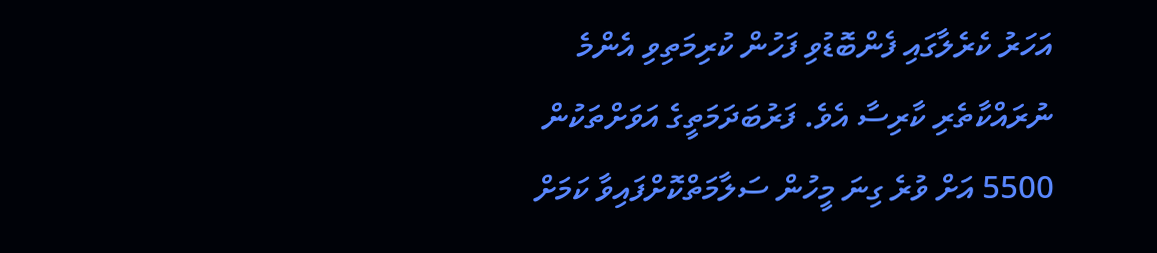އަހަރު ކެރެލާގައި ފެންބޮޑުވި ފަހުން ކުރިމަތިވި އެންމެ ނުރައްކާތެރި ކާރިސާ އެވެ. ފަރުބަދަމަތީގެ އަވަށްތަކުން 5500 އަށް ވުރެ ގިނަ މީހުން ސަލާމަތްކޮށްފައިވާ ކަމަށް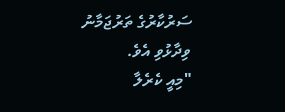ސަރުކާރުގެ ތަރުޖަމާނު ވިދާޅުވި އެވެ.
"މިއީ ކެރެލާ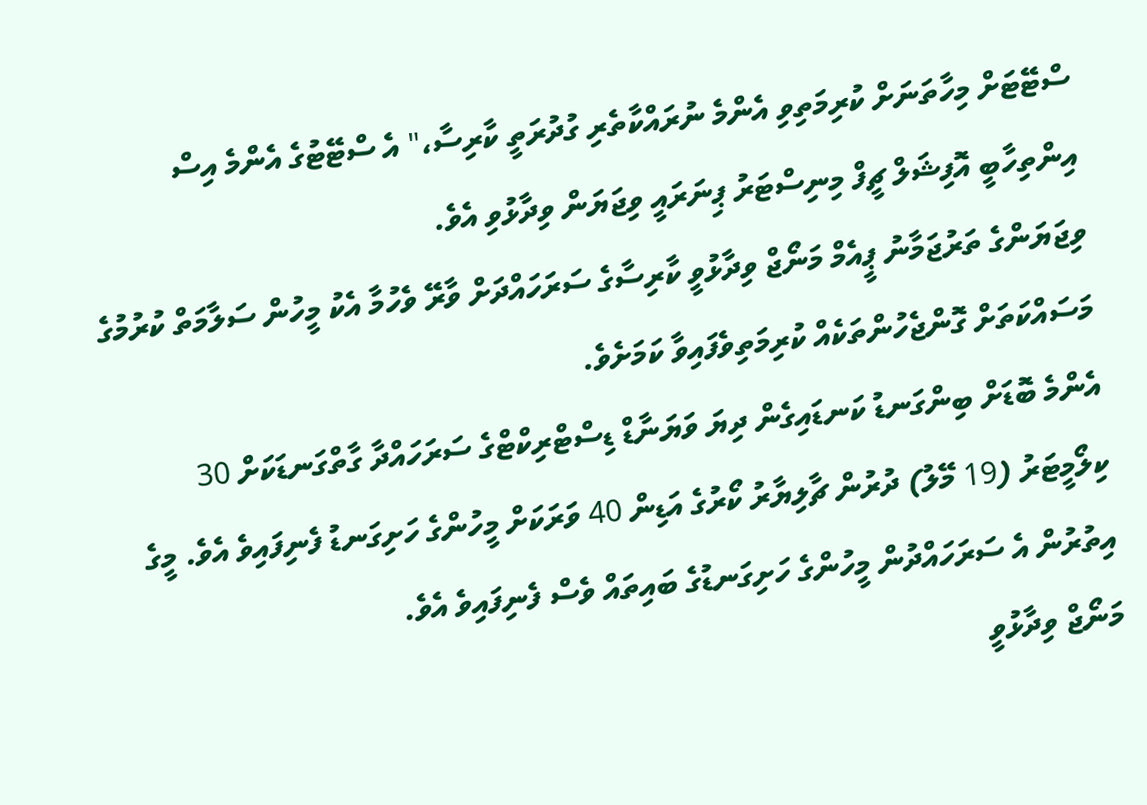ސްޓޭޓަށް މިހާތަނަށް ކުރިމަތިވި އެންމެ ނުރައްކާތެރި ގުދުރަތީ ކާރިސާ،" އެ ސްޓޭޓުގެ އެންމެ އިސް އިންތިހާބީ އޮފިޝަލް ޗީފް މިނިސްޓަރު ޕިނަރައީ ވިޖަޔަން ވިދާޅުވި އެވެ.
ވިޖަޔަންގެ ތަރުޖަމާނު ޕީއެމް މަނޯޖް ވިދާޅުވީ ކާރިސާގެ ސަރަހައްދަށް ވާރޭ ވެހުމާ އެކު މީހުން ސަލާމަތް ކުރުމުގެ މަސައްކަތަށް ގޮންޖެހުންތަކެއް ކުރިމަތިވެފައިވާ ކަމަށެވެ.
އެންމެ ބޮޑަށް ބިންގަނޑު ކަނޑައިގެން ދިޔަ ވަޔަނާޑް ޑިސްޓްރިކްޓްގެ ސަރަހައްދާ ގާތްގަނޑަކަށް 30 ކިލޯމީޓަރު (19 މޭލު) ދުރުން ޗާލިޔާރު ކޯރުގެ އަޑިން 40 ވަރަކަށް މީހުންގެ ހަށިގަނޑު ފެނިފައިވެ އެވެ. މީގެ އިތުރުން އެ ސަރަހައްދުން މީހުންގެ ހަށިގަނޑުގެ ބައިތައް ވެސް ފެނިފައިވެ އެވެ.
މަނޯޖް ވިދާޅުވީ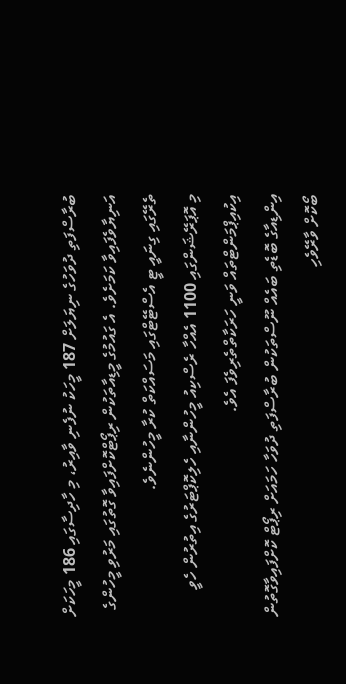ބުރާސްފަތި ދުވަހުގެ ނިޔަލަށް 187 މީހަކު ނުފެނި ވާއިރު، މި ހާދިސާގައި 186 މީހަކަށް އަނިޔާވެފައިވާ ކަމަށެވެ. އެ ގައުމުގެ މީޑިއާތަކުން ރިޕޯޓްކޮށްފައިވާ ގޮތުގައި މަރުވި މީހުންގެ ތެރޭގައި ގިނައީ ޓީ އެސްޓޭޓްގައި މަސައްކަތް ކުރާ މީހުންނެވެ.
މި އޮޕަރޭޝަންގައި 1100 އެއްހާ ރެސްކިއު މީހުންނާއި ހެލިކޮޕްޓަރުގެ އިތުރުން ހެވީ އިކުއިޕްމަންޓްތައް ވަނީ ހަރަކާތްތެރިވެފަ އެވެ.
އިންޑިއާގެ ބޮޑެތި ބައެއް ނޫސްތަކުން ބުރާސްފަތި ދުވަހާ ހަމައަށް ރިޕޯޓް ކޮށްފައިވާގޮތުން ބޯކޮށް ވާރޭވެހި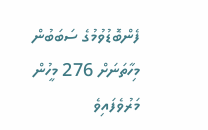ފެންބޮޑުވުމުގެ ސަބަބުން މިހާތަނަށް 276 މީހުން މަރުވެފައިވެ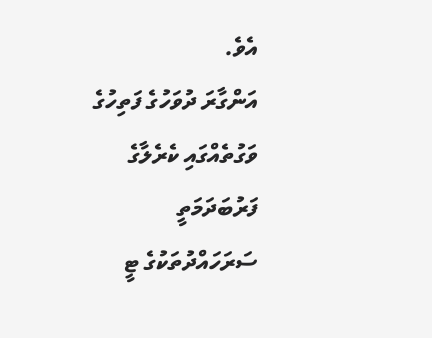އެވެ.
އަންގާރަ ދުވަހުގެ ފަތިހުގެ ވަގުތެއްގައި ކެރެލާގެ ފަރުބަދަމަތީ ސަރަހައްދުތަކުގެ ޓީ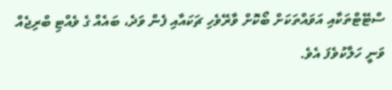ސްޓޭޓްތަކާއި އަވައްތަކަށް ބޯކޮށް ވާރޭވެހި ޗަކައާއި ފެން ވަދެ، ބައެއް ގެ ވެއްޓި ބްރިޖެއް ވަނީ ހަލާކުވެފަ އެވެ.